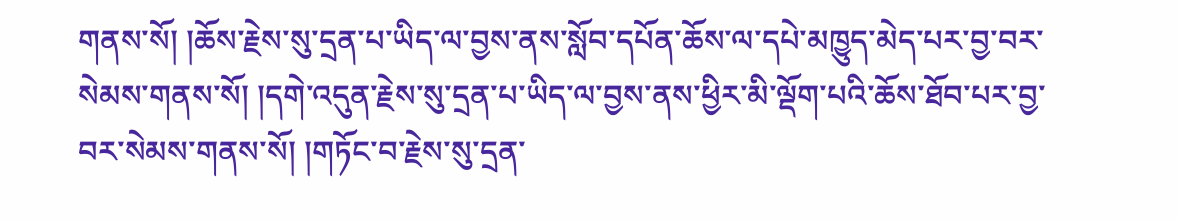གནས་སོ། །ཆོས་རྗེས་སུ་དྲན་པ་ཡིད་ལ་བྱས་ནས་སློབ་དཔོན་ཆོས་ལ་དཔེ་མཁྱུད་མེད་པར་བྱ་བར་སེམས་གནས་སོ། །དགེ་འདུན་རྗེས་སུ་དྲན་པ་ཡིད་ལ་བྱས་ནས་ཕྱིར་མི་ལྡོག་པའི་ཆོས་ཐོབ་པར་བྱ་བར་སེམས་གནས་སོ། །གཏོང་བ་རྗེས་སུ་དྲན་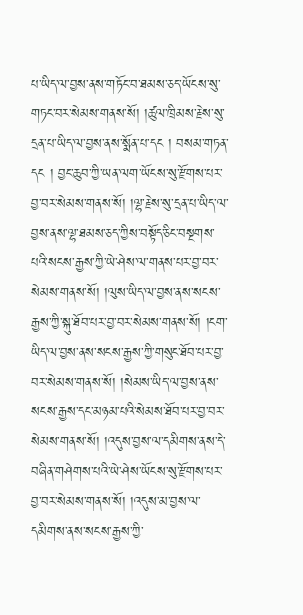པ་ཡིད་ལ་བྱས་ནས་གཏོང་བ་ཐམས་ཅད་ཡོངས་སུ་གཏང་བར་སེམས་གནས་སོ། །ཚུལ་ཁྲིམས་རྗེས་སུ་དྲན་པ་ཡིད་ལ་བྱས་ནས་སྨོན་པ་དང ། བསམ་གཏན་དང ། བྱང་ཆུབ་ཀྱི་ཡན་ལག་ཡོངས་སུ་རྫོགས་པར་བྱ་བར་སེམས་གནས་སོ། །ལྷ་རྗེས་སུ་དྲན་པ་ཡིད་ལ་བྱས་ནས་ལྷ་ཐམས་ཅད་ཀྱིས་བསྟོད་ཅིང་བསྔགས་པའི་སངས་རྒྱས་ཀྱི་ཡེ་ཤེས་ལ་གནས་པར་བྱ་བར་སེམས་གནས་སོ། །ལུས་ཡིད་ལ་བྱས་ནས་སངས་རྒྱས་ཀྱི་སྐུ་ཐོབ་པར་བྱ་བར་སེམས་གནས་སོ། །ངག་ཡིད་ལ་བྱས་ནས་སངས་རྒྱས་ཀྱི་གསུང་ཐོབ་པར་བྱ་བར་སེམས་གནས་སོ། །སེམས་ཡིད་ལ་བྱས་ནས་སངས་རྒྱས་དང་མཉམ་པའི་སེམས་ཐོབ་པར་བྱ་བར་སེམས་གནས་སོ། །འདུས་བྱས་ལ་དམིགས་ནས་དེ་བཞིན་གཤེགས་པའི་ཡེ་ཤེས་ཡོངས་སུ་རྫོགས་པར་བྱ་བར་སེམས་གནས་སོ། །འདུས་མ་བྱས་ལ་དམིགས་ནས་སངས་རྒྱས་ཀྱི་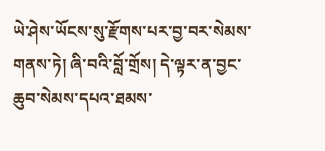ཡེ་ཤེས་ཡོངས་སུ་རྫོགས་པར་བྱ་བར་སེམས་གནས་ཏེ། ཞི་བའི་བློ་གྲོས། དེ་ལྟར་ན་བྱང་ཆུབ་སེམས་དཔའ་ཐམས་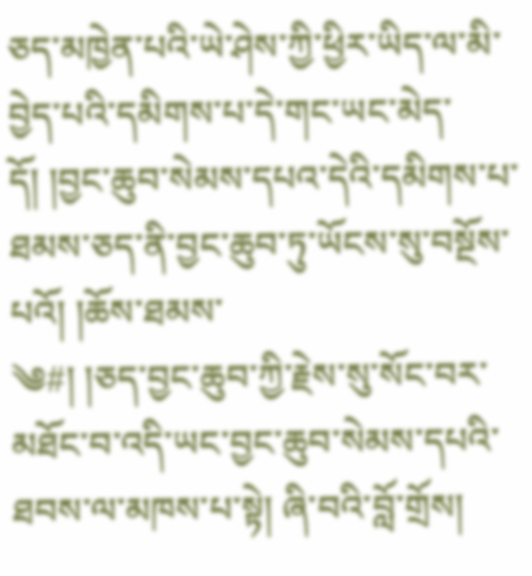ཅད་མཁྱེན་པའི་ཡེ་ཤེས་ཀྱི་ཕྱིར་ཡིད་ལ་མི་བྱེད་པའི་དམིགས་པ་དེ་གང་ཡང་མེད་དོ། །བྱང་ཆུབ་སེམས་དཔའ་དེའི་དམིགས་པ་ཐམས་ཅད་ནི་བྱང་ཆུབ་ཏུ་ཡོངས་སུ་བསྔོས་པའོ། །ཆོས་ཐམས་
༄#། །ཅད་བྱང་ཆུབ་ཀྱི་རྗེས་སུ་སོང་བར་མཐོང་བ་འདི་ཡང་བྱང་ཆུབ་སེམས་དཔའི་ཐབས་ལ་མཁས་པ་སྟེ། ཞི་བའི་བློ་གྲོས།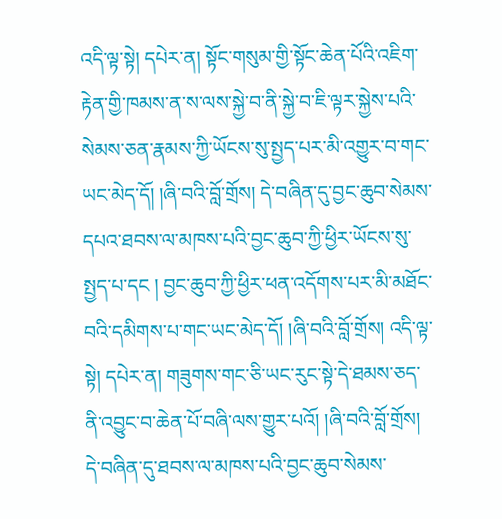འདི་ལྟ་སྟེ། དཔེར་ན། སྟོང་གསུམ་གྱི་སྟོང་ཆེན་པོའི་འཇིག་རྟེན་གྱི་ཁམས་ན་ས་ལས་སྐྱེ་བ་ནི་སྐྱེ་བ་ཇི་ལྟར་སྐྱེས་པའི་སེམས་ཅན་རྣམས་ཀྱི་ཡོངས་སུ་སྤྱད་པར་མི་འགྱུར་བ་གང་ཡང་མེད་དོ། །ཞི་བའི་བློ་གྲོས། དེ་བཞིན་དུ་བྱང་ཆུབ་སེམས་དཔའ་ཐབས་ལ་མཁས་པའི་བྱང་ཆུབ་ཀྱི་ཕྱིར་ཡོངས་སུ་སྤྱད་པ་དང ། བྱང་ཆུབ་ཀྱི་ཕྱིར་ཕན་འདོགས་པར་མི་མཐོང་བའི་དམིགས་པ་གང་ཡང་མེད་དོ། །ཞི་བའི་བློ་གྲོས། འདི་ལྟ་སྟེ། དཔེར་ན། གཟུགས་གང་ཅི་ཡང་རུང་སྟེ་དེ་ཐམས་ཅད་ནི་འབྱུང་བ་ཆེན་པོ་བཞི་ལས་གྱུར་པའོ། །ཞི་བའི་བློ་གྲོས། དེ་བཞིན་དུ་ཐབས་ལ་མཁས་པའི་བྱང་ཆུབ་སེམས་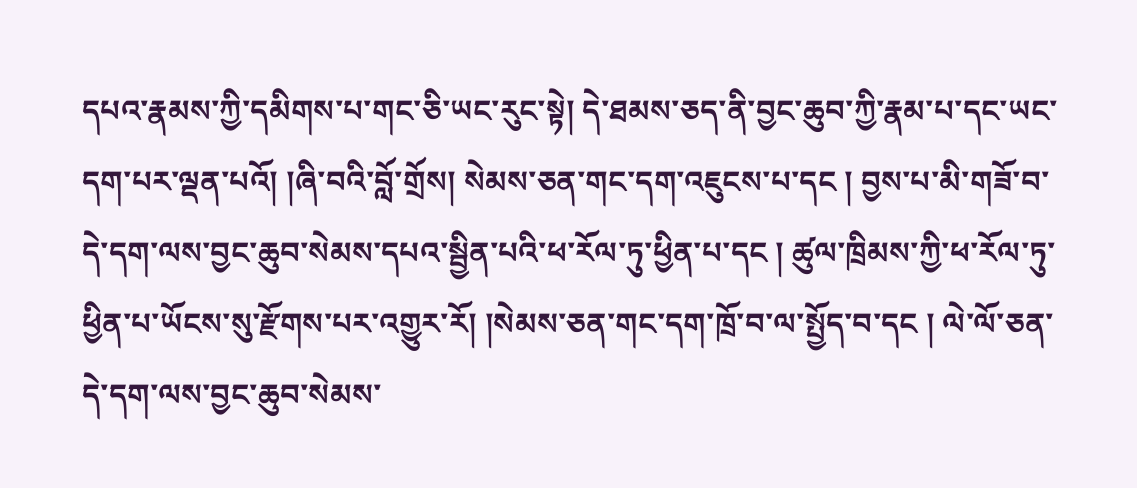དཔའ་རྣམས་ཀྱི་དམིགས་པ་གང་ཅི་ཡང་རུང་སྟེ། དེ་ཐམས་ཅད་ནི་བྱང་ཆུབ་ཀྱི་རྣམ་པ་དང་ཡང་དག་པར་ལྡན་པའོ། །ཞི་བའི་བློ་གྲོས། སེམས་ཅན་གང་དག་འཇུངས་པ་དང ། བྱས་པ་མི་གཟོ་བ་དེ་དག་ལས་བྱང་ཆུབ་སེམས་དཔའ་སྦྱིན་པའི་ཕ་རོལ་ཏུ་ཕྱིན་པ་དང ། ཚུལ་ཁྲིམས་ཀྱི་ཕ་རོལ་ཏུ་ཕྱིན་པ་ཡོངས་སུ་རྫོགས་པར་འགྱུར་རོ། །སེམས་ཅན་གང་དག་ཁྲོ་བ་ལ་སྤྱོད་བ་དང ། ལེ་ལོ་ཅན་དེ་དག་ལས་བྱང་ཆུབ་སེམས་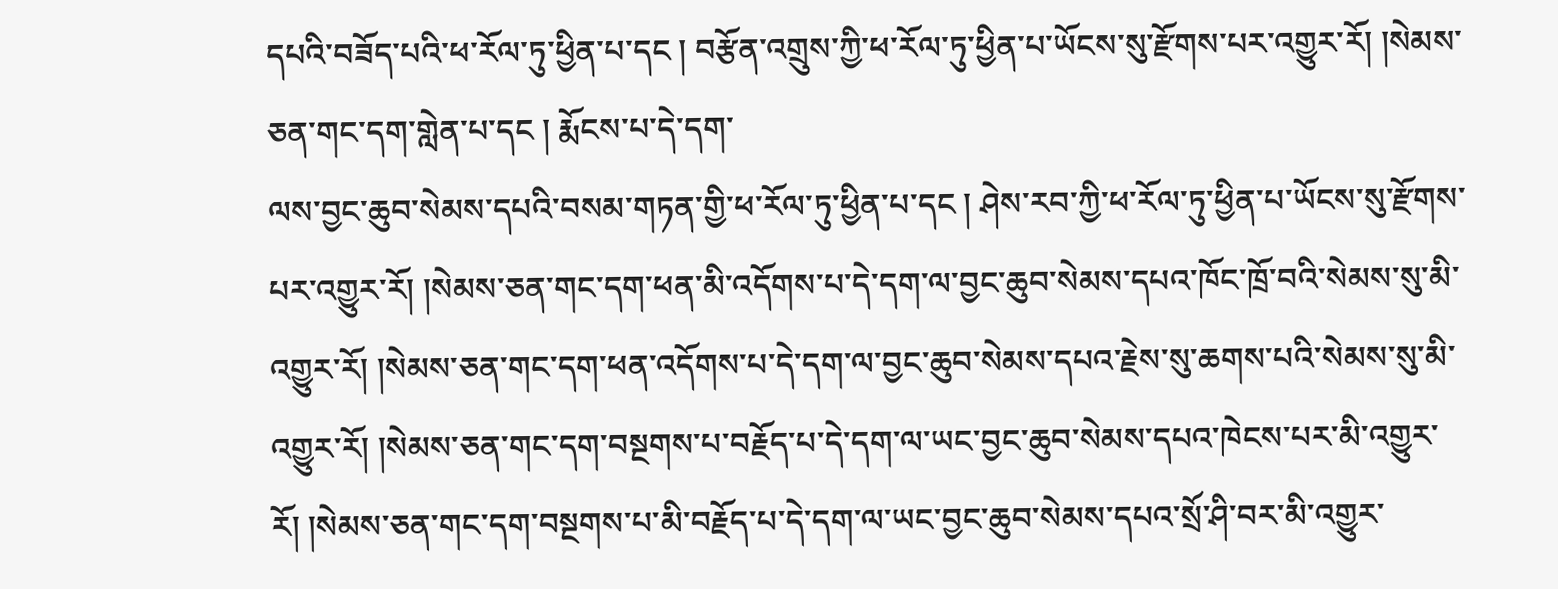དཔའི་བཟོད་པའི་ཕ་རོལ་ཏུ་ཕྱིན་པ་དང ། བརྩོན་འགྲུས་ཀྱི་ཕ་རོལ་ཏུ་ཕྱིན་པ་ཡོངས་སུ་རྫོགས་པར་འགྱུར་རོ། །སེམས་ཅན་གང་དག་གླེན་པ་དང ། རྨོངས་པ་དེ་དག་
ལས་བྱང་ཆུབ་སེམས་དཔའི་བསམ་གཏན་གྱི་ཕ་རོལ་ཏུ་ཕྱིན་པ་དང ། ཤེས་རབ་ཀྱི་ཕ་རོལ་ཏུ་ཕྱིན་པ་ཡོངས་སུ་རྫོགས་པར་འགྱུར་རོ། །སེམས་ཅན་གང་དག་ཕན་མི་འདོགས་པ་དེ་དག་ལ་བྱང་ཆུབ་སེམས་དཔའ་ཁོང་ཁྲོ་བའི་སེམས་སུ་མི་འགྱུར་རོ། །སེམས་ཅན་གང་དག་ཕན་འདོགས་པ་དེ་དག་ལ་བྱང་ཆུབ་སེམས་དཔའ་རྗེས་སུ་ཆགས་པའི་སེམས་སུ་མི་འགྱུར་རོ། །སེམས་ཅན་གང་དག་བསྔགས་པ་བརྗོད་པ་དེ་དག་ལ་ཡང་བྱང་ཆུབ་སེམས་དཔའ་ཁེངས་པར་མི་འགྱུར་རོ། །སེམས་ཅན་གང་དག་བསྔགས་པ་མི་བརྗོད་པ་དེ་དག་ལ་ཡང་བྱང་ཆུབ་སེམས་དཔའ་སྲོ་ཤི་བར་མི་འགྱུར་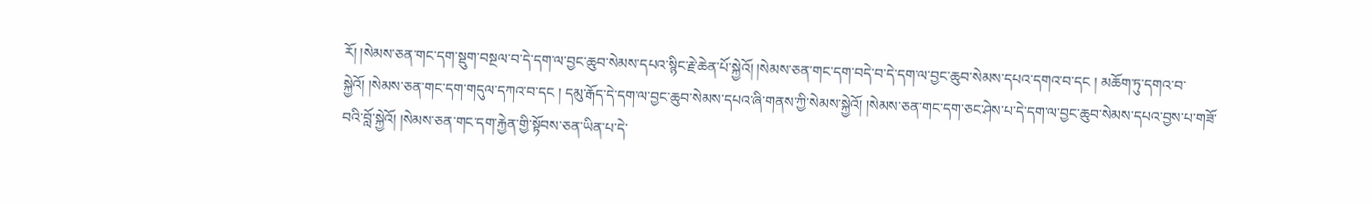རོ། །སེམས་ཅན་གང་དག་སྡུག་བསྔལ་བ་དེ་དག་ལ་བྱང་ཆུབ་སེམས་དཔའ་སྙིང་རྗེ་ཆེན་པོ་སྐྱེའོ། །སེམས་ཅན་གང་དག་བདེ་བ་དེ་དག་ལ་བྱང་ཆུབ་སེམས་དཔའ་དགའ་བ་དང ། མཆོག་ཏུ་དགའ་བ་སྐྱེའོ། །སེམས་ཅན་གང་དག་གདུལ་དཀའ་བ་དང ། དམུ་རྒོད་དེ་དག་ལ་བྱང་ཆུབ་སེམས་དཔའ་ཞི་གནས་ཀྱི་སེམས་སྐྱེའོ། །སེམས་ཅན་གང་དག་ཅང་ཤེས་པ་དེ་དག་ལ་བྱང་ཆུབ་སེམས་དཔའ་བྱས་པ་གཟོ་བའི་བློ་སྐྱེའོ། །སེམས་ཅན་གང་དག་རྐྱེན་གྱི་སྟོབས་ཅན་ཡིན་པ་དེ་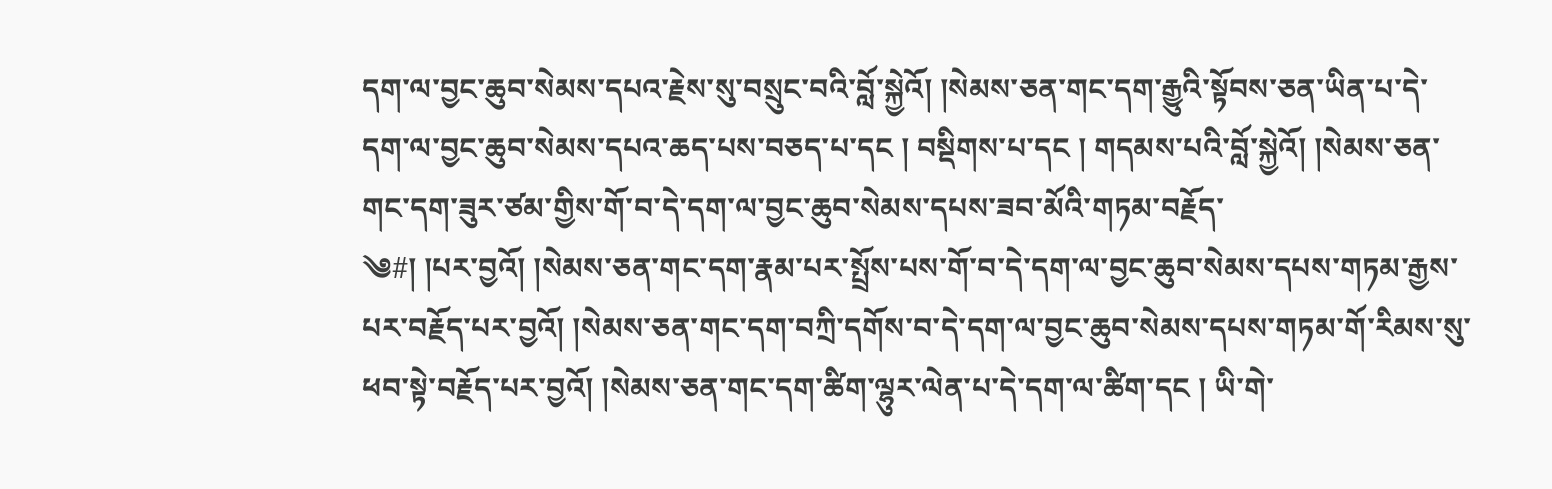དག་ལ་བྱང་ཆུབ་སེམས་དཔའ་རྗེས་སུ་བསྲུང་བའི་བློ་སྐྱེའོ། །སེམས་ཅན་གང་དག་རྒྱུའི་སྟོབས་ཅན་ཡིན་པ་དེ་དག་ལ་བྱང་ཆུབ་སེམས་དཔའ་ཆད་པས་བཅད་པ་དང ། བསྡིགས་པ་དང ། གདམས་པའི་བློ་སྐྱེའོ། །སེམས་ཅན་གང་དག་ཟུར་ཙམ་གྱིས་གོ་བ་དེ་དག་ལ་བྱང་ཆུབ་སེམས་དཔས་ཟབ་མོའི་གཏམ་བརྗོད་
༄#། །པར་བྱའོ། །སེམས་ཅན་གང་དག་རྣམ་པར་སྤྲོས་པས་གོ་བ་དེ་དག་ལ་བྱང་ཆུབ་སེམས་དཔས་གཏམ་རྒྱས་པར་བརྗོད་པར་བྱའོ། །སེམས་ཅན་གང་དག་བཀྲི་དགོས་བ་དེ་དག་ལ་བྱང་ཆུབ་སེམས་དཔས་གཏམ་གོ་རིམས་སུ་ཕབ་སྟེ་བརྗོད་པར་བྱའོ། །སེམས་ཅན་གང་དག་ཚིག་ལྷུར་ལེན་པ་དེ་དག་ལ་ཚིག་དང ། ཡི་གེ་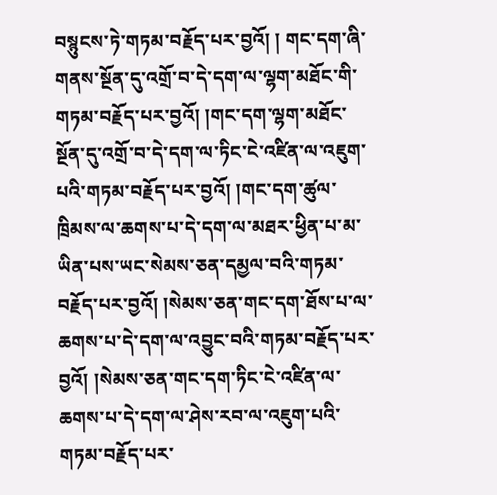བསྙུངས་ཏེ་གཏམ་བརྗོད་པར་བྱའོ། ། གང་དག་ཞི་གནས་སྔོན་དུ་འགྲོ་བ་དེ་དག་ལ་ལྷག་མཐོང་གི་གཏམ་བརྗོད་པར་བྱའོ། །གང་དག་ལྷག་མཐོང་སྔོན་དུ་འགྲོ་བ་དེ་དག་ལ་ཏིང་ངེ་འཛིན་ལ་འཇུག་པའི་གཏམ་བརྗོད་པར་བྱའོ། །གང་དག་ཚུལ་ཁྲིམས་ལ་ཆགས་པ་དེ་དག་ལ་མཐར་ཕྱིན་པ་མ་ཡིན་པས་ཡང་སེམས་ཅན་དམྱལ་བའི་གཏམ་བརྗོད་པར་བྱའོ། །སེམས་ཅན་གང་དག་ཐོས་པ་ལ་ཆགས་པ་དེ་དག་ལ་འབྱུང་བའི་གཏམ་བརྗོད་པར་བྱའོ། །སེམས་ཅན་གང་དག་ཏིང་ངེ་འཛིན་ལ་ཆགས་པ་དེ་དག་ལ་ཤེས་རབ་ལ་འཇུག་པའི་གཏམ་བརྗོད་པར་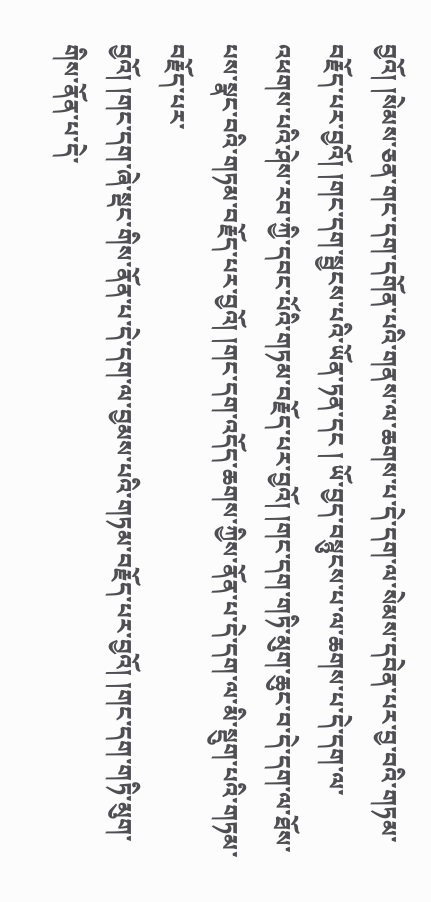བྱའོ། །སེམས་ཅན་གང་དག་དགོན་པའི་གནས་ལ་ཆགས་པ་དེ་དག་ལ་སེམས་དབེན་པར་བྱ་བའི་གཏམ་བརྗོད་པར་བྱའོ། །གང་དག་སྦྱངས་པའི་ཡོན་ཏན་དང ། ཡོ་བྱད་བསྙུངས་པ་ལ་ཆགས་པ་དེ་དག་ལ་འཕགས་པའི་ཤེས་རབ་ཀྱི་དབང་པོའི་གཏམ་བརྗོད་པར་བྱའོ། །གང་དག་གཏི་མུག་ཆུང་བ་དེ་དག་ལ་ཐོས་པས་སྣང་བའི་གཏམ་བརྗོད་པར་བྱའོ། །གང་དག་འདོད་ཆགས་ཀྱིས་ནོན་པ་དེ་དག་ལ་མི་སྡུག་པའི་གཏམ་བརྗོད་པར་
བྱའོ། །གང་དག་ཞེ་སྡང་གིས་ནོན་པ་དེ་དག་ལ་བྱམས་པའི་གཏམ་བརྗོད་པར་བྱའོ། །གང་དག་གཏི་མུག་གིས་ནོན་པ་དེ་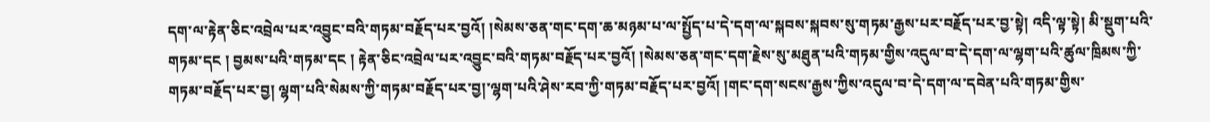དག་ལ་རྟེན་ཅིང་འབྲེལ་པར་འབྱུང་བའི་གཏམ་བརྗོད་པར་བྱའོ། །སེམས་ཅན་གང་དག་ཆ་མཉམ་པ་ལ་སྤྱོད་པ་དེ་དག་ལ་སྐབས་སྐབས་སུ་གཏམ་རྒྱས་པར་བརྗོད་པར་བྱ་སྟེ། འདི་ལྟ་སྟེ། མི་སྡུག་པའི་གཏམ་དང ། བྱམས་པའི་གཏམ་དང ། རྟེན་ཅིང་འབྲེལ་པར་འབྱུང་བའི་གཏམ་བརྗོད་པར་བྱའོ། །སེམས་ཅན་གང་དག་རྗེས་སུ་མཐུན་པའི་གཏམ་གྱིས་འདུལ་བ་དེ་དག་ལ་ལྷག་པའི་ཚུལ་ཁྲིམས་ཀྱི་གཏམ་བརྗོད་པར་བྱ། ལྷག་པའི་སེམས་ཀྱི་གཏམ་བརྗོད་པར་བྱ།་ལྷག་པའི་ཤེས་རབ་ཀྱི་གཏམ་བརྗོད་པར་བྱའོ། །གང་དག་སངས་རྒྱས་ཀྱིས་འདུལ་བ་དེ་དག་ལ་དབེན་པའི་གཏམ་གྱིས་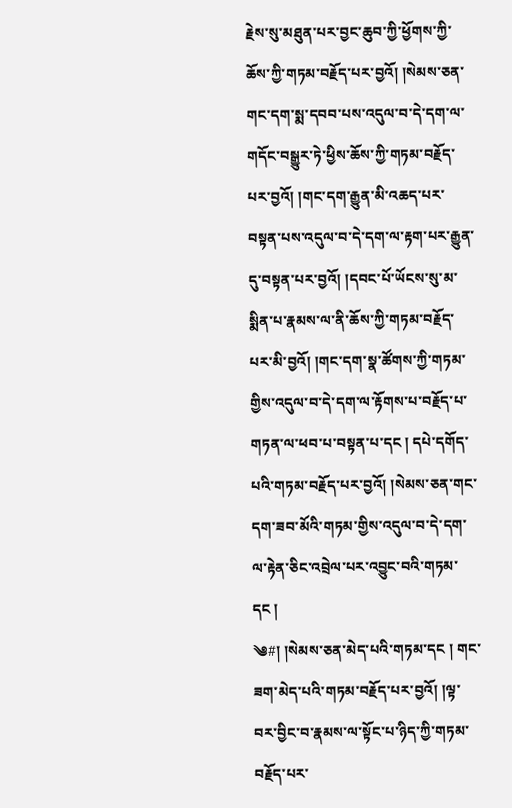རྗེས་སུ་མཐུན་པར་བྱང་ཆུབ་ཀྱི་ཕྱོགས་ཀྱི་ཆོས་ཀྱི་གཏམ་བརྗོད་པར་བྱའོ། །སེམས་ཅན་གང་དག་སྨ་དབབ་པས་འདུལ་བ་དེ་དག་ལ་གདོང་བསྒྱུར་ཏེ་ཕྱིས་ཆོས་ཀྱི་གཏམ་བརྗོད་པར་བྱའོ། །གང་དག་རྒྱུན་མི་འཆད་པར་བསྟན་པས་འདུལ་བ་དེ་དག་ལ་རྟག་པར་རྒྱུན་དུ་བསྟན་པར་བྱའོ། །དབང་པོ་ཡོངས་སུ་མ་སྨིན་པ་རྣམས་ལ་ནི་ཆོས་ཀྱི་གཏམ་བརྗོད་པར་མི་བྱའོ། །གང་དག་སྣ་ཚོགས་ཀྱི་གཏམ་གྱིས་འདུལ་བ་དེ་དག་ལ་རྟོགས་པ་བརྗོད་པ་གཏན་ལ་ཕབ་པ་བསྟན་པ་དང ། དཔེ་དགོད་པའི་གཏམ་བརྗོད་པར་བྱའོ། །སེམས་ཅན་གང་དག་ཟབ་མོའི་གཏམ་གྱིས་འདུལ་བ་དེ་དག་ལ་རྟེན་ཅིང་འབྲེལ་པར་འབྱུང་བའི་གཏམ་དང །
༄#། །སེམས་ཅན་མེད་པའི་གཏམ་དང ། གང་ཟག་མེད་པའི་གཏམ་བརྗོད་པར་བྱའོ། །ལྟ་བར་བྱིང་བ་རྣམས་ལ་སྟོང་པ་ཉིད་ཀྱི་གཏམ་བརྗོད་པར་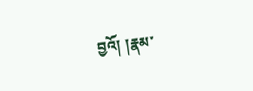བྱའོ། །རྣམ་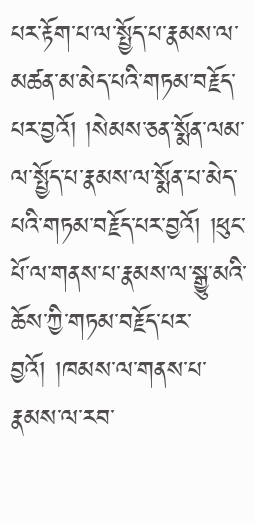པར་རྟོག་པ་ལ་སྤྱོད་པ་རྣམས་ལ་མཚན་མ་མེད་པའི་གཏམ་བརྗོད་པར་བྱའོ། །སེམས་ཅན་སྨོན་ལམ་ལ་སྤྱོད་པ་རྣམས་ལ་སྨོན་པ་མེད་པའི་གཏམ་བརྗོད་པར་བྱའོ། །ཕུང་པོ་ལ་གནས་པ་རྣམས་ལ་སྒྱུ་མའི་ཆོས་ཀྱི་གཏམ་བརྗོད་པར་བྱའོ། །ཁམས་ལ་གནས་པ་རྣམས་ལ་རབ་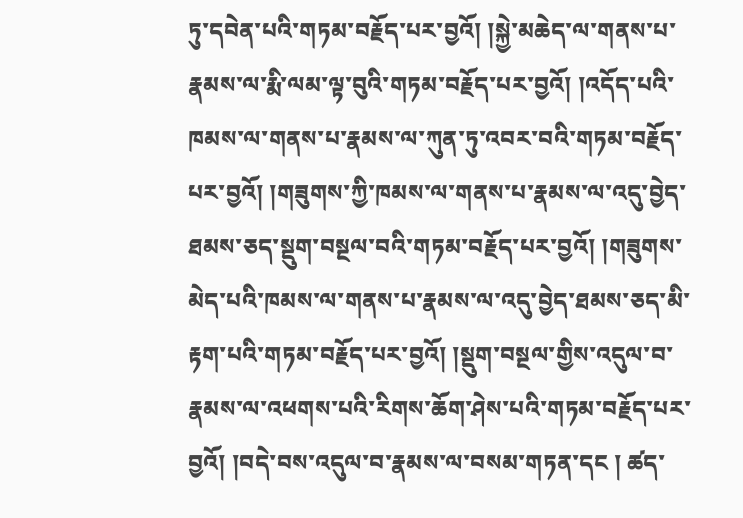ཏུ་དབེན་པའི་གཏམ་བརྗོད་པར་བྱའོ། །སྐྱེ་མཆེད་ལ་གནས་པ་རྣམས་ལ་རྨི་ལམ་ལྟ་བུའི་གཏམ་བརྗོད་པར་བྱའོ། །འདོད་པའི་ཁམས་ལ་གནས་པ་རྣམས་ལ་ཀུན་ཏུ་འབར་བའི་གཏམ་བརྗོད་པར་བྱའོ། །གཟུགས་ཀྱི་ཁམས་ལ་གནས་པ་རྣམས་ལ་འདུ་བྱེད་ཐམས་ཅད་སྡུག་བསྔལ་བའི་གཏམ་བརྗོད་པར་བྱའོ། །གཟུགས་མེད་པའི་ཁམས་ལ་གནས་པ་རྣམས་ལ་འདུ་བྱེད་ཐམས་ཅད་མི་རྟག་པའི་གཏམ་བརྗོད་པར་བྱའོ། །སྡུག་བསྔལ་གྱིས་འདུལ་བ་རྣམས་ལ་འཕགས་པའི་རིགས་ཆོག་ཤེས་པའི་གཏམ་བརྗོད་པར་བྱའོ། །བདེ་བས་འདུལ་བ་རྣམས་ལ་བསམ་གཏན་དང ། ཚད་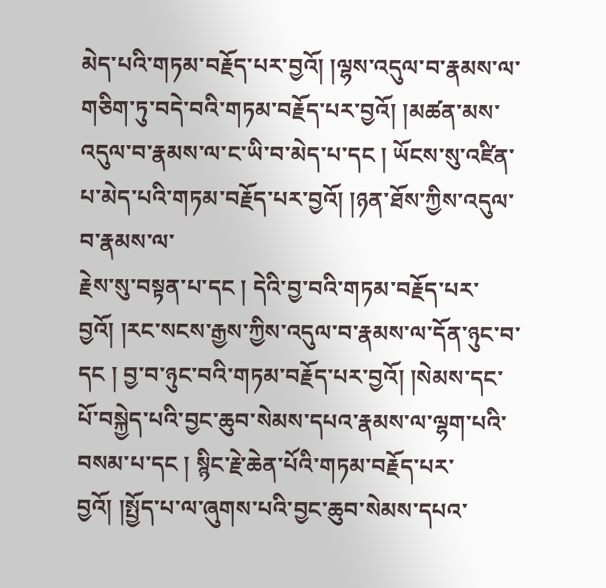མེད་པའི་གཏམ་བརྗོད་པར་བྱའོ། །ལྷས་འདུལ་བ་རྣམས་ལ་གཅིག་ཏུ་བདེ་བའི་གཏམ་བརྗོད་པར་བྱའོ། །མཚན་མས་འདུལ་བ་རྣམས་ལ་ང་ཡི་བ་མེད་པ་དང ། ཡོངས་སུ་འཛིན་པ་མེད་པའི་གཏམ་བརྗོད་པར་བྱའོ། །ཉན་ཐོས་ཀྱིས་འདུལ་བ་རྣམས་ལ་
རྗེས་སུ་བསྟན་པ་དང ། དེའི་བྱ་བའི་གཏམ་བརྗོད་པར་བྱའོ། །རང་སངས་རྒྱས་ཀྱིས་འདུལ་བ་རྣམས་ལ་དོན་ཉུང་བ་དང ། བྱ་བ་ཉུང་བའི་གཏམ་བརྗོད་པར་བྱའོ། །སེམས་དང་པོ་བསྐྱེད་པའི་བྱང་ཆུབ་སེམས་དཔའ་རྣམས་ལ་ལྷག་པའི་བསམ་པ་དང ། སྙིང་རྗེ་ཆེན་པོའི་གཏམ་བརྗོད་པར་བྱའོ། །སྤྱོད་པ་ལ་ཞུགས་པའི་བྱང་ཆུབ་སེམས་དཔའ་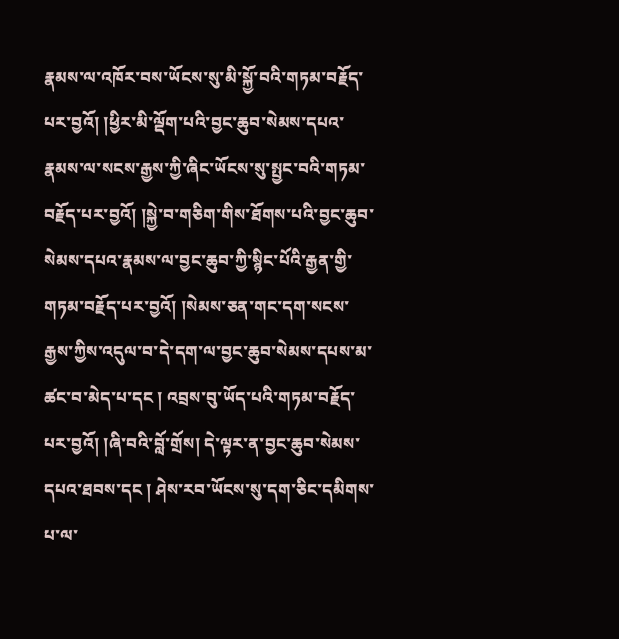རྣམས་ལ་འཁོར་བས་ཡོངས་སུ་མི་སྐྱོ་བའི་གཏམ་བརྗོད་པར་བྱའོ། །ཕྱིར་མི་ལྡོག་པའི་བྱང་ཆུབ་སེམས་དཔའ་རྣམས་ལ་སངས་རྒྱས་ཀྱི་ཞིང་ཡོངས་སུ་སྤྱང་བའི་གཏམ་བརྗོད་པར་བྱའོ། །སྐྱེ་བ་གཅིག་གིས་ཐོགས་པའི་བྱང་ཆུབ་སེམས་དཔའ་རྣམས་ལ་བྱང་ཆུབ་ཀྱི་སྙིང་པོའི་རྒྱན་གྱི་གཏམ་བརྗོད་པར་བྱའོ། །སེམས་ཅན་གང་དག་སངས་རྒྱས་ཀྱིས་འདུལ་བ་དེ་དག་ལ་བྱང་ཆུབ་སེམས་དཔས་མ་ཚང་བ་མེད་པ་དང ། འབྲས་བུ་ཡོད་པའི་གཏམ་བརྗོད་པར་བྱའོ། །ཞི་བའི་བློ་གྲོས། དེ་ལྟར་ན་བྱང་ཆུབ་སེམས་དཔའ་ཐབས་དང ། ཤེས་རབ་ཡོངས་སུ་དག་ཅིང་དམིགས་པ་ལ་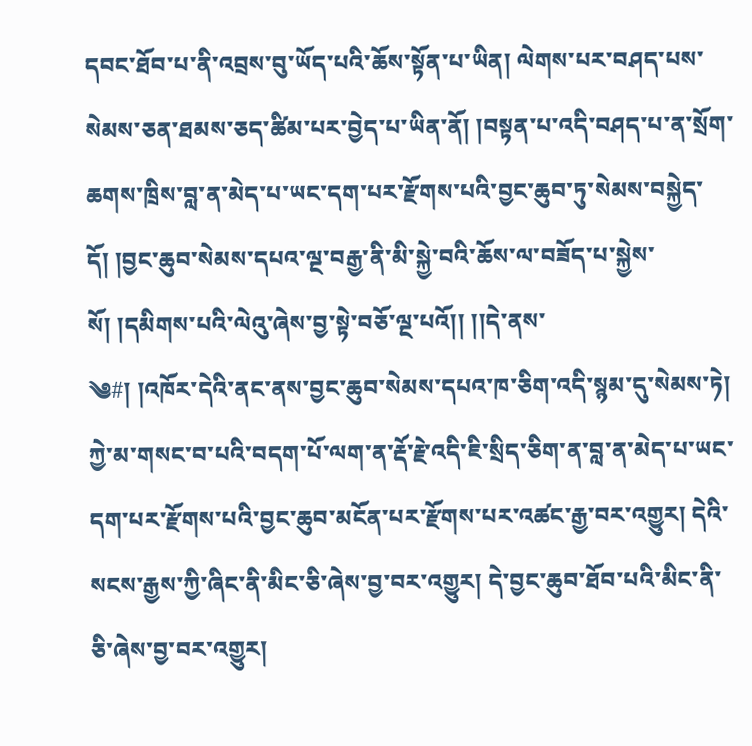དབང་ཐོབ་པ་ནི་འབྲས་བུ་ཡོད་པའི་ཆོས་སྟོན་པ་ཡིན། ལེགས་པར་བཤད་པས་སེམས་ཅན་ཐམས་ཅད་ཚིམ་པར་བྱེད་པ་ཡིན་ནོ། །བསྟན་པ་འདི་བཤད་པ་ན་སྲོག་ཆགས་ཁྲིས་བླ་ན་མེད་པ་ཡང་དག་པར་རྫོགས་པའི་བྱང་ཆུབ་ཏུ་སེམས་བསྐྱེད་དོ། །བྱང་ཆུབ་སེམས་དཔའ་ལྔ་བརྒྱ་ནི་མི་སྐྱེ་བའི་ཆོས་ལ་བཟོད་པ་སྐྱེས་སོ། །དམིགས་པའི་ལེའུ་ཞེས་བྱ་སྟེ་བཅོ་ལྔ་པའོ།། །།དེ་ནས་
༄#། །འཁོར་དེའི་ནང་ནས་བྱང་ཆུབ་སེམས་དཔའ་ཁ་ཅིག་འདི་སྙམ་དུ་སེམས་ཏེ། ཀྱེ་མ་གསང་བ་པའི་བདག་པོ་ལག་ན་རྡོ་རྗེ་འདི་ཇི་སྲིད་ཅིག་ན་བླ་ན་མེད་པ་ཡང་དག་པར་རྫོགས་པའི་བྱང་ཆུབ་མངོན་པར་རྫོགས་པར་འཚང་རྒྱ་བར་འགྱུར། དེའི་སངས་རྒྱས་ཀྱི་ཞིང་ནི་མིང་ཅི་ཞེས་བྱ་བར་འགྱུར། དེ་བྱང་ཆུབ་ཐོབ་པའི་མིང་ནི་ཅི་ཞེས་བྱ་བར་འགྱུར།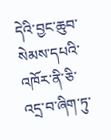དེའི་བྱང་ཆུབ་སེམས་དཔའི་འཁོར་ནི་ཅི་འདྲ་བ་ཞིག་ཏུ་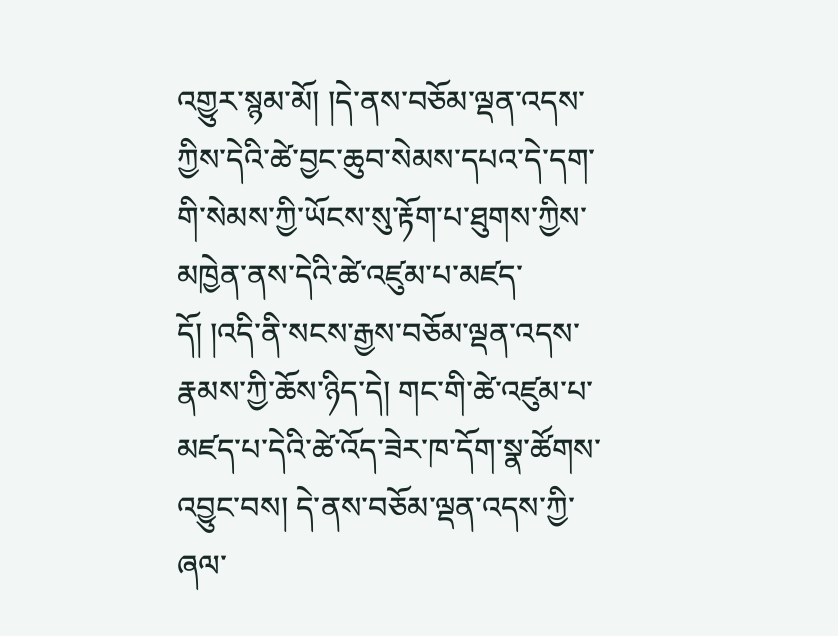འགྱུར་སྙམ་མོ། །དེ་ནས་བཅོམ་ལྡན་འདས་ཀྱིས་དེའི་ཚེ་བྱང་ཆུབ་སེམས་དཔའ་དེ་དག་གི་སེམས་ཀྱི་ཡོངས་སུ་རྟོག་པ་ཐུགས་ཀྱིས་མཁྱེན་ནས་དེའི་ཚེ་འཛུམ་པ་མཛད་དོ། །འདི་ནི་སངས་རྒྱས་བཅོམ་ལྡན་འདས་རྣམས་ཀྱི་ཆོས་ཉིད་དེ། གང་གི་ཚེ་འཛུམ་པ་མཛད་པ་དེའི་ཚེ་འོད་ཟེར་ཁ་དོག་སྣ་ཚོགས་འབྱུང་བས། དེ་ནས་བཅོམ་ལྡན་འདས་ཀྱི་ཞལ་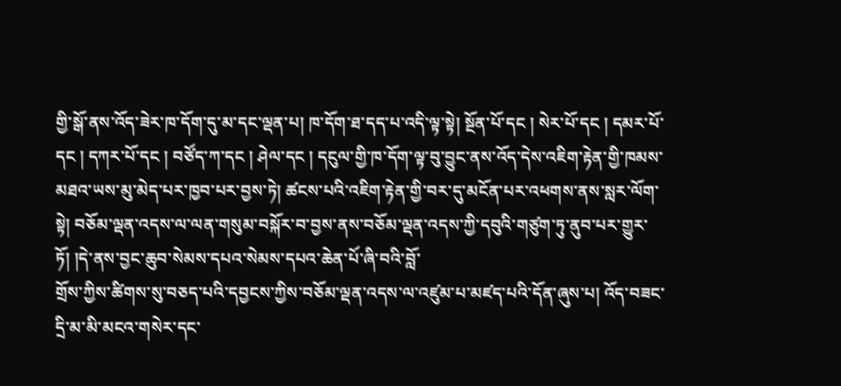གྱི་སྒོ་ནས་འོད་ཟེར་ཁ་དོག་དུ་མ་དང་ལྡན་པ། ཁ་དོག་ཐ་དད་པ་འདི་ལྟ་སྟེ། སྔོན་པོ་དང ། སེར་པོ་དང ། དམར་པོ་དང ། དཀར་པོ་དང ། བཙོད་ཀ་དང ། ཤེལ་དང ། དངུལ་གྱི་ཁ་དོག་ལྟ་བུ་བྱུང་ནས་འོད་དེས་འཇིག་རྟེན་གྱི་ཁམས་མཐའ་ཡས་མུ་མེད་པར་ཁྱབ་པར་བྱས་ཏེ། ཚངས་པའི་འཇིག་རྟེན་གྱི་བར་དུ་མངོན་པར་འཕགས་ནས་སླར་ལོག་སྟེ། བཅོམ་ལྡན་འདས་ལ་ལན་གསུམ་བསྐོར་བ་བྱས་ནས་བཅོམ་ལྡན་འདས་ཀྱི་དབུའི་གཙུག་ཏུ་ནུབ་པར་གྱུར་ཏོ། །དེ་ནས་བྱང་ཆུབ་སེམས་དཔའ་སེམས་དཔའ་ཆེན་པོ་ཞི་བའི་བློ་
གྲོས་ཀྱིས་ཚིགས་སུ་བཅད་པའི་དབྱངས་ཀྱིས་བཅོམ་ལྡན་འདས་ལ་འཛུམ་པ་མཛད་པའི་དོན་ཞུས་པ། འོད་བཟང་དྲི་མ་མི་མངའ་གསེར་དང་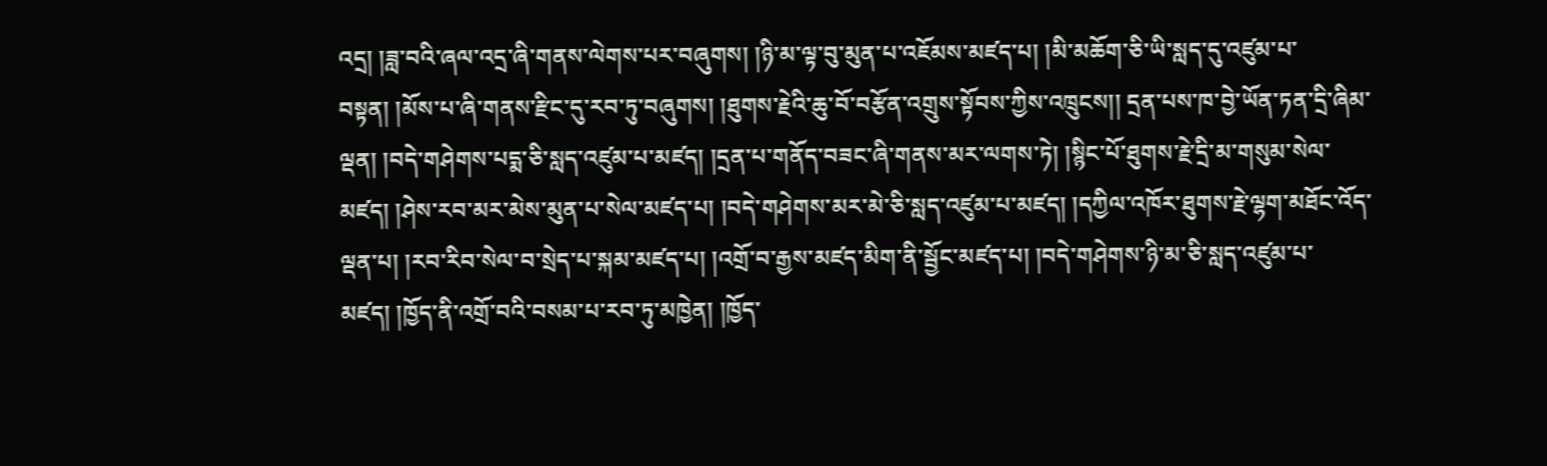འདྲ། །ཟླ་བའི་ཞལ་འདྲ་ཞི་གནས་ལེགས་པར་བཞུགས། །ཉི་མ་ལྟ་བུ་མུན་པ་འཇོམས་མཛད་པ། །མི་མཆོག་ཅི་ཡི་སླད་དུ་འཛུམ་པ་བསྟན། །མོས་པ་ཞི་གནས་རྫིང་དུ་རབ་ཏུ་བཞུགས། །ཐུགས་རྗེའི་ཆུ་བོ་བརྩོན་འགྲུས་སྟོབས་ཀྱིས་འཁྲུངས།། དྲན་པས་ཁ་བྱེ་ཡོན་ཏན་དྲི་ཞིམ་ལྡན། །བདེ་གཤེགས་པདྨ་ཅི་སླད་འཛུམ་པ་མཛད། །དྲན་པ་གནོད་བཟང་ཞི་གནས་མར་ལགས་ཏེ། །སྙིང་པོ་ཐུགས་རྗེ་དྲི་མ་གསུམ་སེལ་མཛད། །ཤེས་རབ་མར་མེས་མུན་པ་སེལ་མཛད་པ། །བདེ་གཤེགས་མར་མེ་ཅི་སླད་འཛུམ་པ་མཛད། །དཀྱིལ་འཁོར་ཐུགས་རྗེ་ལྷག་མཐོང་འོད་ལྡན་པ། །རབ་རིབ་སེལ་བ་སྲེད་པ་སྐམ་མཛད་པ། །འགྲོ་བ་རྒྱས་མཛད་མིག་ནི་སྦྱོང་མཛད་པ། །བདེ་གཤེགས་ཉི་མ་ཅི་སླད་འཛུམ་པ་མཛད། །ཁྱོད་ནི་འགྲོ་བའི་བསམ་པ་རབ་ཏུ་མཁྱེན། །ཁྱོད་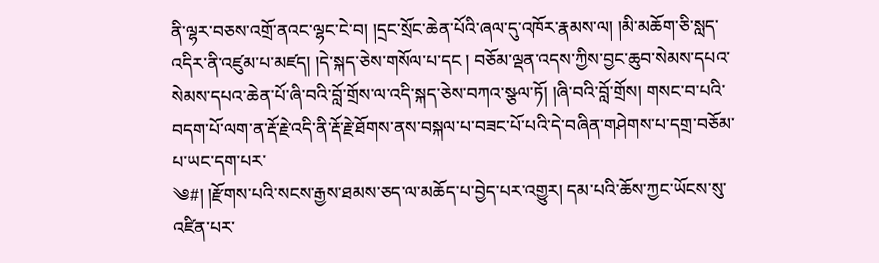ནི་ལྷར་བཅས་འགྲོ་ནའང་ལྷང་ངེ་བ། །དྲང་སྲོང་ཆེན་པོའི་ཞལ་དུ་འཁོར་རྣམས་ལ། །མི་མཆོག་ཅི་སླད་འདིར་ནི་འཛུམ་པ་མཛད། །དེ་སྐད་ཅེས་གསོལ་པ་དང ། བཅོམ་ལྡན་འདས་ཀྱིས་བྱང་ཆུབ་སེམས་དཔའ་སེམས་དཔའ་ཆེན་པོ་ཞི་བའི་བློ་གྲོས་ལ་འདི་སྐད་ཅེས་བཀའ་སྩལ་ཏོ། །ཞི་བའི་བློ་གྲོས། གསང་བ་པའི་བདག་པོ་ལག་ན་རྡོ་རྗེ་འདི་ནི་རྡོ་རྗེ་ཐོགས་ནས་བསྐལ་པ་བཟང་པོ་པའི་དེ་བཞིན་གཤེགས་པ་དགྲ་བཅོམ་པ་ཡང་དག་པར་
༄#། །རྫོགས་པའི་སངས་རྒྱས་ཐམས་ཅད་ལ་མཆོད་པ་བྱེད་པར་འགྱུར། དམ་པའི་ཆོས་ཀྱང་ཡོངས་སུ་འཛིན་པར་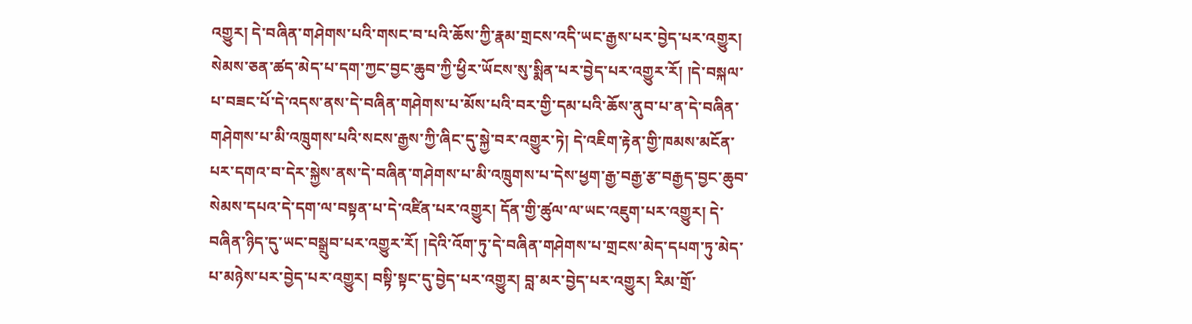འགྱུར། དེ་བཞིན་གཤེགས་པའི་གསང་བ་པའི་ཆོས་ཀྱི་རྣམ་གྲངས་འདི་ཡང་རྒྱས་པར་བྱེད་པར་འགྱུར། སེམས་ཅན་ཚད་མེད་པ་དག་ཀྱང་བྱང་ཆུབ་ཀྱི་ཕྱིར་ཡོངས་སུ་སྨིན་པར་བྱེད་པར་འགྱུར་རོ། །དེ་བསྐལ་པ་བཟང་པོ་དེ་འདས་ནས་དེ་བཞིན་གཤེགས་པ་མོས་པའི་བར་གྱི་དམ་པའི་ཆོས་ནུབ་པ་ན་དེ་བཞིན་གཤེགས་པ་མི་འཁྲུགས་པའི་སངས་རྒྱས་ཀྱི་ཞིང་དུ་སྐྱེ་བར་འགྱུར་ཏེ། དེ་འཇིག་རྟེན་གྱི་ཁམས་མངོན་པར་དགའ་བ་དེར་སྐྱེས་ནས་དེ་བཞིན་གཤེགས་པ་མི་འཁྲུགས་པ་དེས་ཕྱག་རྒྱ་བརྒྱ་རྩ་བརྒྱད་བྱང་ཆུབ་སེམས་དཔའ་དེ་དག་ལ་བསྟན་པ་དེ་འཛིན་པར་འགྱུར། དོན་གྱི་ཚུལ་ལ་ཡང་འཇུག་པར་འགྱུར། དེ་བཞིན་ཉིད་དུ་ཡང་བསྒྲུབ་པར་འགྱུར་རོ། །དེའི་འོག་ཏུ་དེ་བཞིན་གཤེགས་པ་གྲངས་མེད་དཔག་ཏུ་མེད་པ་མཉེས་པར་བྱེད་པར་འགྱུར། བསྟི་སྟང་དུ་བྱེད་པར་འགྱུར། བླ་མར་བྱེད་པར་འགྱུར། རིམ་གྲོ་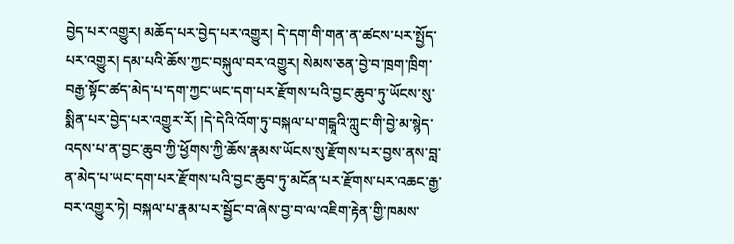བྱེད་པར་འགྱུར། མཆོད་པར་བྱེད་པར་འགྱུར། དེ་དག་གི་གན་ན་ཚངས་པར་སྤྱོད་པར་འགྱུར། དམ་པའི་ཆོས་ཀྱང་བསྐུལ་བར་འགྱུར། སེམས་ཅན་བྱེ་བ་ཁྲག་ཁྲིག་བརྒྱ་སྟོང་ཚད་མེད་པ་དག་ཀྱང་ཡང་དག་པར་རྫོགས་པའི་བྱང་ཆུབ་ཏུ་ཡོངས་སུ་སྨིན་པར་བྱེད་པར་འགྱུར་རོ། །དེ་དེའི་འོག་ཏུ་བསྐལ་པ་གངྒཱའི་ཀླུང་གི་བྱེ་མ་སྙེད་
འདས་པ་ན་བྱང་ཆུབ་ཀྱི་ཕྱོགས་ཀྱི་ཆོས་རྣམས་ཡོངས་སུ་རྫོགས་པར་བྱས་ནས་བླ་ན་མེད་པ་ཡང་དག་པར་རྫོགས་པའི་བྱང་ཆུབ་ཏུ་མངོན་པར་རྫོགས་པར་འཆང་རྒྱ་བར་འགྱུར་ཏེ། བསྐལ་པ་རྣམ་པར་སྦྱོང་བ་ཞེས་བྱ་བ་ལ་འཇིག་རྟེན་གྱི་ཁམས་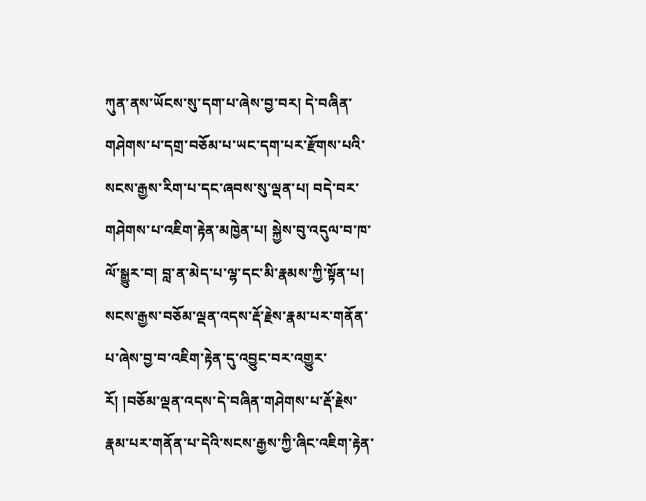ཀུན་ནས་ཡོངས་སུ་དག་པ་ཞེས་བྱ་བར། དེ་བཞིན་གཤེགས་པ་དགྲ་བཅོམ་པ་ཡང་དག་པར་རྫོགས་པའི་སངས་རྒྱས་རིག་པ་དང་ཞབས་སུ་ལྡན་པ། བདེ་བར་གཤེགས་པ་འཇིག་རྟེན་མཁྱེན་པ། སྐྱེས་བུ་འདུལ་བ་ཁ་ལོ་སྒྱུར་བ། བླ་ན་མེད་པ་ལྷ་དང་མི་རྣམས་ཀྱི་སྟོན་པ། སངས་རྒྱས་བཅོམ་ལྡན་འདས་རྡོ་རྗེས་རྣམ་པར་གནོན་པ་ཞེས་བྱ་བ་འཇིག་རྟེན་དུ་འབྱུང་བར་འགྱུར་རོ། །བཅོམ་ལྡན་འདས་དེ་བཞིན་གཤེགས་པ་རྡོ་རྗེས་རྣམ་པར་གནོན་པ་དེའི་སངས་རྒྱས་ཀྱི་ཞིང་འཇིག་རྟེན་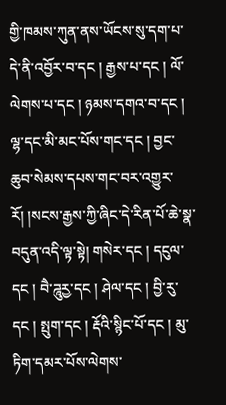གྱི་ཁམས་ཀུན་ནས་ཡོངས་སུ་དག་པ་དེ་ནི་འབྱོར་བ་དང ། རྒྱས་པ་དང ། ལོ་ལེགས་པ་དང ། ཉམས་དགའ་བ་དང ། ལྷ་དང་མི་མང་པོས་གང་དང ། བྱང་ཆུབ་སེམས་དཔས་གང་བར་འགྱུར་རོ། །སངས་རྒྱས་ཀྱི་ཞིང་དེ་རིན་པོ་ཆེ་སྣ་བདུན་འདི་ལྟ་སྟེ། གསེར་དང ། དངུལ་དང ། བཻ་ཌཱུརྱ་དང ། ཤེལ་དང ། བྱི་རུ་དང ། སྤུག་དང ། རྡོའི་སྙིང་པོ་དང ། མུ་ཏིག་དམར་པོས་ལེགས་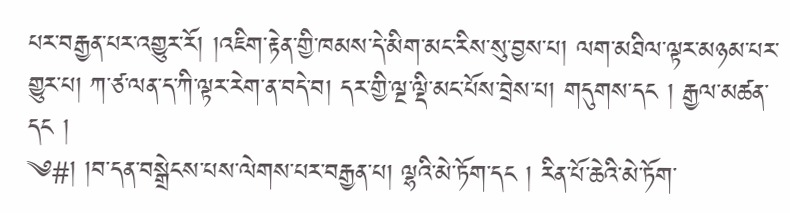པར་བརྒྱན་པར་འགྱུར་རོ། །འཇིག་རྟེན་གྱི་ཁམས་དེ་མིག་མང་རིས་སུ་བྱས་པ། ལག་མཐིལ་ལྟར་མཉམ་པར་གྱུར་པ། ཀ་ཙ་ལན་ད་ཀི་ལྟར་རེག་ན་བདེ་བ། དར་གྱི་ལྔ་ལྡི་མང་པོས་བྲེས་པ། གདུགས་དང ། རྒྱལ་མཚན་དང །
༄#། །བ་དན་བསྒྲེངས་པས་ལེགས་པར་བརྒྱན་པ། ལྷའི་མེ་ཏོག་དང ། རིན་པོ་ཆེའི་མེ་ཏོག་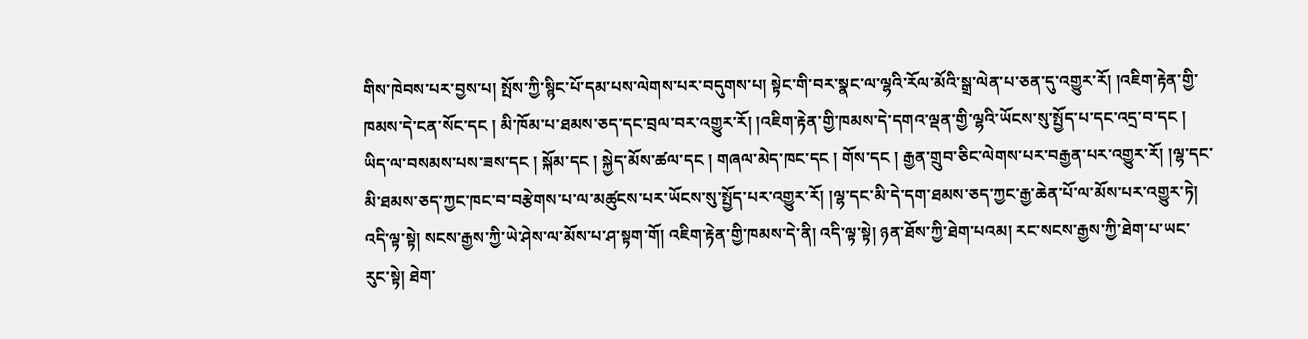གིས་ཁེབས་པར་བྱས་པ། སྤོས་ཀྱི་སྙིང་པོ་དམ་པས་ལེགས་པར་བདུགས་པ། སྟེང་གི་བར་སྣང་ལ་ལྷའི་རོལ་མོའི་སྒྲ་ལེན་པ་ཅན་དུ་འགྱུར་རོ། །འཇིག་རྟེན་གྱི་ཁམས་དེ་ངན་སོང་དང ། མི་ཁོམ་པ་ཐམས་ཅད་དང་བྲལ་བར་འགྱུར་རོ། །འཇིག་རྟེན་གྱི་ཁམས་དེ་དགའ་ལྡན་གྱི་ལྷའི་ཡོངས་སུ་སྤྱོད་པ་དང་འདྲ་བ་དང ། ཡིད་ལ་བསམས་པས་ཟས་དང ། སྐོམ་དང ། སྐྱེད་མོས་ཚལ་དང ། གཞལ་མེད་ཁང་དང ། གོས་དང ། རྒྱན་གྲུབ་ཅིང་ལེགས་པར་བརྒྱན་པར་འགྱུར་རོ། །ལྷ་དང་མི་ཐམས་ཅད་ཀྱང་ཁང་བ་བརྩེགས་པ་ལ་མཚུངས་པར་ཡོངས་སུ་སྤྱོད་པར་འགྱུར་རོ། །ལྷ་དང་མི་དེ་དག་ཐམས་ཅད་ཀྱང་རྒྱ་ཆེན་པོ་ལ་མོས་པར་འགྱུར་ཏེ། འདི་ལྟ་སྟེ། སངས་རྒྱས་ཀྱི་ཡེ་ཤེས་ལ་མོས་པ་ཤ་སྟག་གོ། འཇིག་རྟེན་གྱི་ཁམས་དེ་ནི། འདི་ལྟ་སྟེ། ཉན་ཐོས་ཀྱི་ཐེག་པའམ། རང་སངས་རྒྱས་ཀྱི་ཐེག་པ་ཡང་རུང་སྟེ། ཐེག་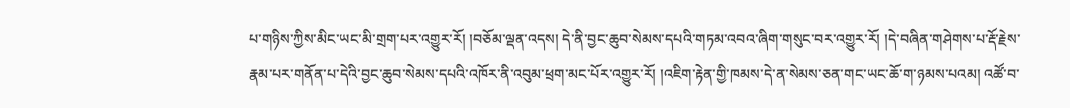པ་གཉིས་ཀྱིས་མིང་ཡང་མི་གྲག་པར་འགྱུར་རོ། །བཅོམ་ལྡན་འདས། དེ་ནི་བྱང་ཆུབ་སེམས་དཔའི་གཏམ་འབའ་ཞིག་གསུང་བར་འགྱུར་རོ། །དེ་བཞིན་གཤེགས་པ་རྡོ་རྗེས་རྣམ་པར་གནོན་པ་དེའི་བྱང་ཆུབ་སེམས་དཔའི་འཁོར་ནི་འབུམ་ཕྲག་མང་པོར་འགྱུར་རོ། །འཇིག་རྟེན་གྱི་ཁམས་དེ་ན་སེམས་ཅན་གང་ཡང་ཆོ་ག་ཉམས་པའམ། འཚོ་བ་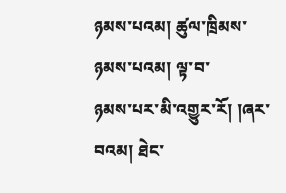ཉམས་པའམ། ཚུལ་ཁྲིམས་ཉམས་པའམ། ལྟ་བ་
ཉམས་པར་མི་འགྱུར་རོ། །ཞར་བའམ། ཐེང་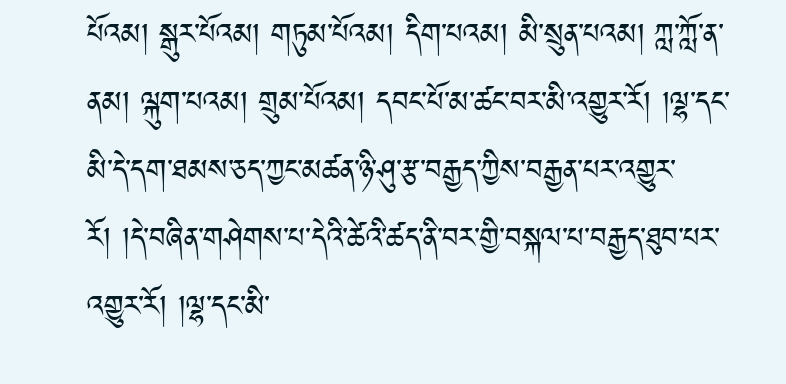པོའམ། སྒུར་པོའམ། གཏུམ་པོའམ། དིག་པའམ། མི་སྲུན་པའམ། ཀླ་ཀློ་ན་ནམ། ལྐུག་པའམ། གྲུམ་པོའམ། དབང་པོ་མ་ཚང་བར་མི་འགྱུར་རོ། །ལྷ་དང་མི་དེ་དག་ཐམས་ཅད་ཀྱང་མཚན་ཉི་ཤུ་རྩ་བརྒྱད་ཀྱིས་བརྒྱན་པར་འགྱུར་རོ། །དེ་བཞིན་གཤེགས་པ་དེའི་ཚེའི་ཚད་ནི་བར་གྱི་བསྐལ་པ་བརྒྱད་ཐུབ་པར་འགྱུར་རོ། །ལྷ་དང་མི་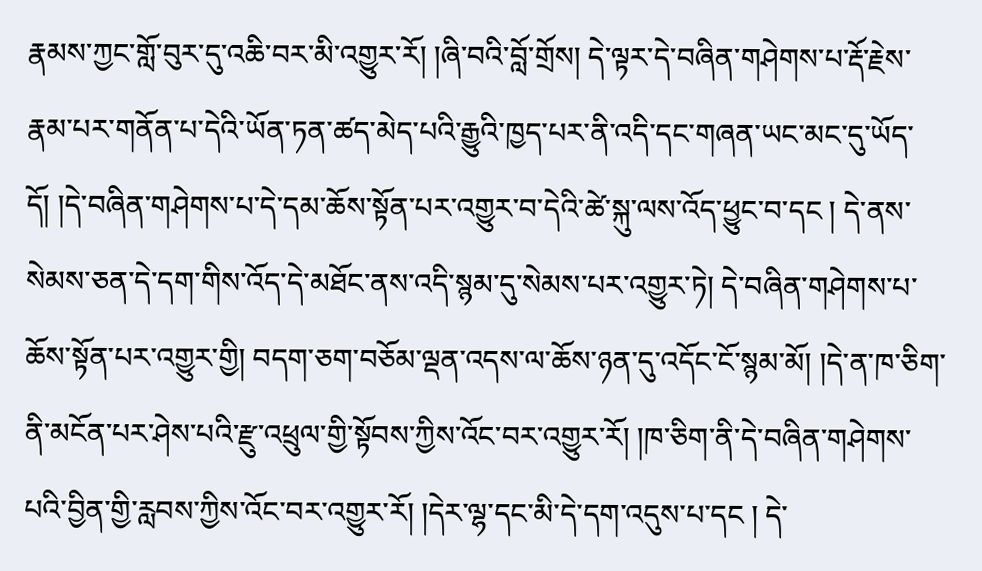རྣམས་ཀྱང་གློ་བུར་དུ་འཆི་བར་མི་འགྱུར་རོ། །ཞི་བའི་བློ་གྲོས། དེ་ལྟར་དེ་བཞིན་གཤེགས་པ་རྡོ་རྗེས་རྣམ་པར་གནོན་པ་དེའི་ཡོན་ཏན་ཚད་མེད་པའི་རྒྱུའི་ཁྱད་པར་ནི་འདི་དང་གཞན་ཡང་མང་དུ་ཡོད་དོ། །དེ་བཞིན་གཤེགས་པ་དེ་དམ་ཆོས་སྟོན་པར་འགྱུར་བ་དེའི་ཚེ་སྐུ་ལས་འོད་ཕྱུང་བ་དང ། དེ་ནས་སེམས་ཅན་དེ་དག་གིས་འོད་དེ་མཐོང་ནས་འདི་སྙམ་དུ་སེམས་པར་འགྱུར་ཏེ། དེ་བཞིན་གཤེགས་པ་ཆོས་སྟོན་པར་འགྱུར་གྱི། བདག་ཅག་བཅོམ་ལྡན་འདས་ལ་ཆོས་ཉན་དུ་འདོང་ངོ་སྙམ་མོ། །དེ་ན་ཁ་ཅིག་ནི་མངོན་པར་ཤེས་པའི་རྫུ་འཕྲུལ་གྱི་སྟོབས་ཀྱིས་འོང་བར་འགྱུར་རོ། །ཁ་ཅིག་ནི་དེ་བཞིན་གཤེགས་པའི་བྱིན་གྱི་རླབས་ཀྱིས་འོང་བར་འགྱུར་རོ། །དེར་ལྷ་དང་མི་དེ་དག་འདུས་པ་དང ། དེ་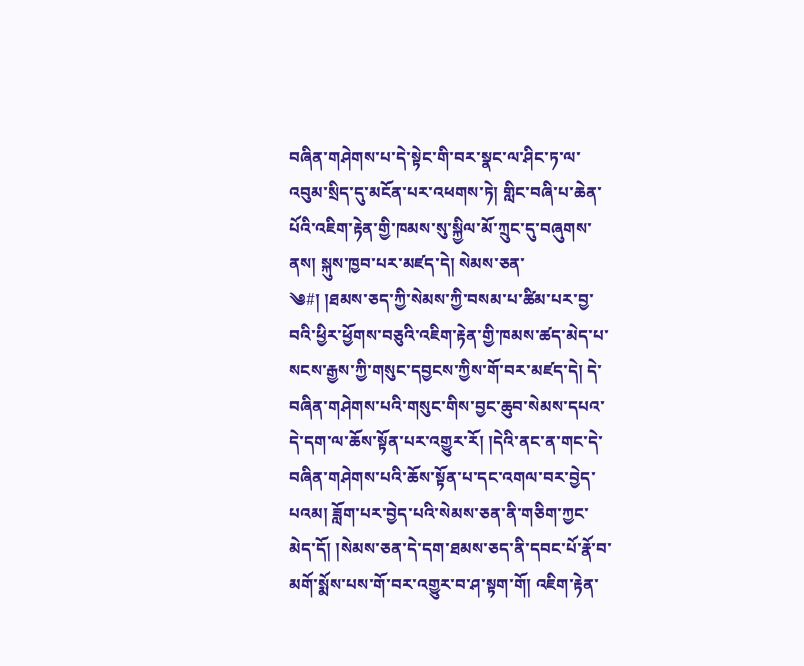བཞིན་གཤེགས་པ་དེ་སྟེང་གི་བར་སྣང་ལ་ཤིང་ཏ་ལ་འབུམ་སྲིད་དུ་མངོན་པར་འཕགས་ཏེ། གླིང་བཞི་པ་ཆེན་པོའི་འཇིག་རྟེན་གྱི་ཁམས་སུ་སྐྱིལ་མོ་ཀྲུང་དུ་བཞུགས་ནས། སྐུས་ཁྱབ་པར་མཛད་དེ། སེམས་ཅན་
༄#། །ཐམས་ཅད་ཀྱི་སེམས་ཀྱི་བསམ་པ་ཚིམ་པར་བྱ་བའི་ཕྱིར་ཕྱོགས་བཅུའི་འཇིག་རྟེན་གྱི་ཁམས་ཚད་མེད་པ་སངས་རྒྱས་ཀྱི་གསུང་དབྱངས་ཀྱིས་གོ་བར་མཛད་དེ། དེ་བཞིན་གཤེགས་པའི་གསུང་གིས་བྱང་ཆུབ་སེམས་དཔའ་དེ་དག་ལ་ཆོས་སྟོན་པར་འགྱུར་རོ། །དེའི་ནང་ན་གང་དེ་བཞིན་གཤེགས་པའི་ཆོས་སྟོན་པ་དང་འགལ་བར་བྱེད་པའམ། ཟློག་པར་བྱེད་པའི་སེམས་ཅན་ནི་གཅིག་ཀྱང་མེད་དོ། །སེམས་ཅན་དེ་དག་ཐམས་ཅད་ནི་དབང་པོ་རྣོ་བ་མགོ་སྨོས་པས་གོ་བར་འགྱུར་བ་ཤ་སྟག་གོ། འཇིག་རྟེན་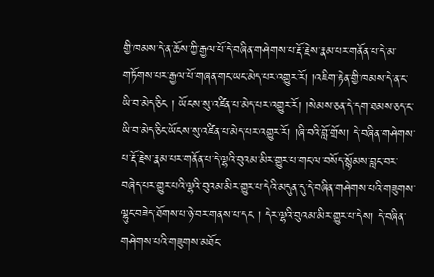གྱི་ཁམས་དེ་ན་ཆོས་ཀྱི་རྒྱལ་པོ་དེ་བཞིན་གཤེགས་པ་རྡོ་རྗེས་རྣམ་པར་གནོན་པ་དེ་མ་གཏོགས་པར་རྒྱལ་པོ་གཞན་གང་ཡང་མེད་པར་འགྱུར་རོ། །འཇིག་རྟེན་གྱི་ཁམས་དེ་ན་ང་ཡི་བ་མེད་ཅིང ། ཡོངས་སུ་འཛིན་པ་མེད་པར་འགྱུར་རོ། །སེམས་ཅན་དེ་དག་ཐམས་ཅད་ང་ཡི་བ་མེད་ཅིང་ཡོངས་སུ་འཛིན་པ་མེད་པར་འགྱུར་རོ། །ཞི་བའི་བློ་གྲོས། དེ་བཞིན་གཤེགས་པ་རྡོ་རྗེས་རྣམ་པར་གནོན་པ་དེ་ལྷའི་བུའམ་མིར་གྱུར་པ་གང་ལ་བསོད་སྙོམས་བླང་བར་བཞེད་པར་གྱུར་པའི་ལྷའི་བུའམ་མིར་གྱུར་པ་དེའི་མདུན་དུ་དེ་བཞིན་གཤེགས་པའི་གཟུགས་ལྷུང་བཟེད་ཐོགས་པ་ཉེ་བར་གནས་པ་དང ། དེར་ལྷའི་བུའམ་མིར་གྱུར་པ་དེས། དེ་བཞིན་གཤེགས་པའི་གཟུགས་མཐོང་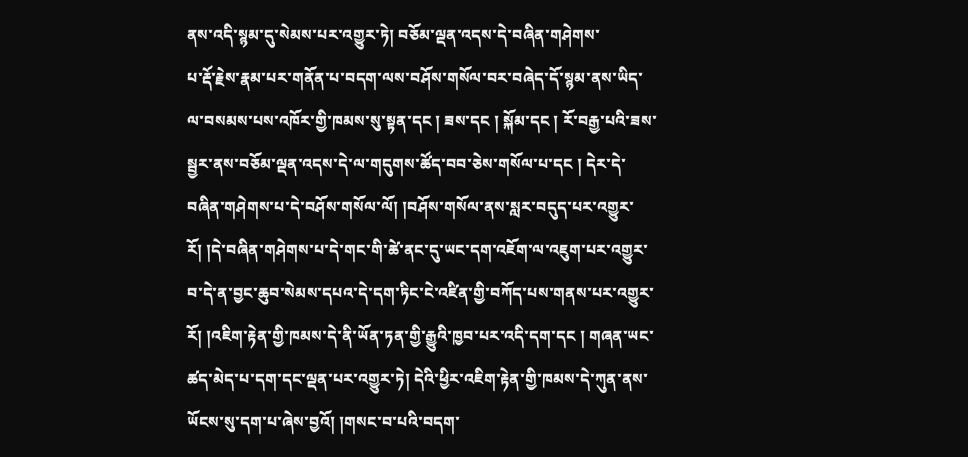ནས་འདི་སྙམ་དུ་སེམས་པར་འགྱུར་ཏེ། བཅོམ་ལྡན་འདས་དེ་བཞིན་གཤེགས་
པ་རྡོ་རྗེས་རྣམ་པར་གནོན་པ་བདག་ལས་བཤོས་གསོལ་བར་བཞེད་དོ་སྙམ་ནས་ཡིད་ལ་བསམས་པས་འཁོར་གྱི་ཁམས་སུ་སྟན་དང ། ཟས་དང ། སྐོམ་དང ། རོ་བརྒྱ་པའི་ཟས་སྦྱར་ནས་བཅོམ་ལྡན་འདས་དེ་ལ་གདུགས་ཚོད་བབ་ཅེས་གསོལ་པ་དང ། དེར་དེ་བཞིན་གཤེགས་པ་དེ་བཤོས་གསོལ་ལོ། །བཤོས་གསོལ་ནས་སླར་བདུད་པར་འགྱུར་རོ། །དེ་བཞིན་གཤེགས་པ་དེ་གང་གི་ཚེ་ནང་དུ་ཡང་དག་འཇོག་ལ་འཇུག་པར་འགྱུར་བ་དེ་ན་བྱང་ཆུབ་སེམས་དཔའ་དེ་དག་ཏིང་ངེ་འཛིན་གྱི་བཀོད་པས་གནས་པར་འགྱུར་རོ། །འཇིག་རྟེན་གྱི་ཁམས་དེ་ནི་ཡོན་ཏན་གྱི་རྒྱུའི་ཁྱབ་པར་འདི་དག་དང ། གཞན་ཡང་ཚད་མེད་པ་དག་དང་ལྡན་པར་འགྱུར་ཏེ། དེའི་ཕྱིར་འཇིག་རྟེན་གྱི་ཁམས་དེ་ཀུན་ནས་ཡོངས་སུ་དག་པ་ཞེས་བྱའོ། །གསང་བ་པའི་བདག་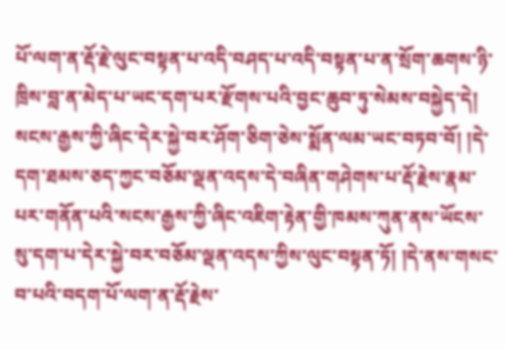པོ་ལག་ན་རྡོ་རྗེ་ལུང་བསྟན་པ་འདི་བཤད་པ་འདི་བསྟན་པ་ན་སྲོག་ཆགས་ཉི་ཁྲིས་བླ་ན་མེད་པ་ཡང་དག་པར་རྫོགས་པའི་བྱང་ཆུབ་ཏུ་སེམས་བསྐྱེད་དེ། སངས་རྒྱས་ཀྱི་ཞིང་དེར་སྐྱེ་བར་ཤོག་ཅིག་ཅེས་སྨོན་ལམ་ཡང་བཏབ་བོ། །དེ་དག་ཐམས་ཅད་ཀྱང་བཅོམ་ལྡན་འདས་དེ་བཞིན་གཤེགས་པ་རྡོ་རྗེས་རྣམ་པར་གནོན་པའི་སངས་རྒྱས་ཀྱི་ཞིང་འཇིག་རྟེན་གྱི་ཁམས་ཀུན་ནས་ཡོངས་སུ་དག་པ་དེར་སྐྱེ་བར་བཅོམ་ལྡན་འདས་ཀྱིས་ལུང་བསྟན་ཏོ། །དེ་ནས་གསང་བ་པའི་བདག་པོ་ལག་ན་རྡོ་རྗེས་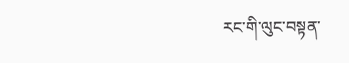རང་གི་ལུང་བསྟན་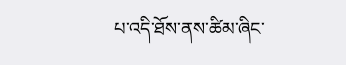པ་འདི་ཐོས་ནས་ཚིམ་ཞིང་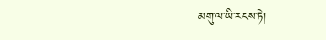མགུ་ལ་ཡི་རངས་ཏེ།